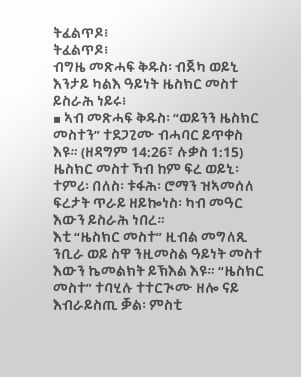ትፈልጥዶ፧
ትፈልጥዶ፧
ብግዜ መጽሓፍ ቅዱስ፡ ብጀካ ወይኒ እንታይ ካልእ ዓይነት ዜስክር መስተ ይስራሕ ነይሩ፧
▪ ኣብ መጽሓፍ ቅዱስ፡ “ወይንን ዜስክር መስተን” ተደጋጊሙ ብሓባር ይጥቀስ እዩ። (ዘዳግም 14:26፣ ሉቃስ 1:15) ዜስክር መስተ ኻብ ከም ፍረ ወይኒ፡ ተምሪ፡ በለስ፡ ቱፋሕ፡ ሮማን ዝኣመሰለ ፍረታት ጥራይ ዘይኰነስ፡ ካብ መዓር እውን ይስራሕ ነበረ።
እቲ “ዜስክር መስተ” ዚብል መግለጺ ንቢራ ወይ ስዋ ንዚመስል ዓይነት መስተ እውን ኬመልክት ይኽእል እዩ። “ዜስክር መስተ” ተባሂሉ ተተርጒሙ ዘሎ ናይ እብራይስጢ ቓል፡ ምስቲ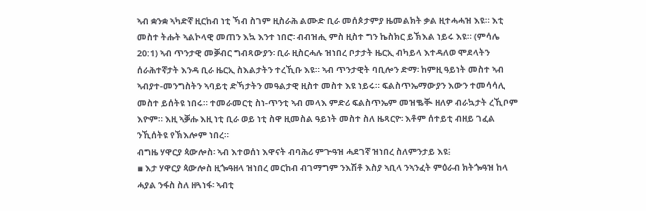ኣብ ቋንቋ ኣካድኛ ዚርከብ ነቲ ኻብ ስገም ዚስራሕ ልሙድ ቢራ መሰጶታምያ ዜመልክት ቃል ዚተሓሓዝ እዩ። እቲ መስተ ትሑት ኣልኮላዊ መጠን እኳ እንተ ነበሮ፡ ብብዝሒ ምስ ዚስተ ግን ኬስክር ይኽእል ነይሩ እዩ። (ምሳሌ 20:1) ኣብ ጥንታዊ መቓብር ግብጻውያን፡ ቢራ ዚስርሓሉ ዝነበረ ቦታታት ዜርኢ ብካይላ እተዳለወ ሞደላትን ሰራሕተኛታት እንዳ ቢራ ዜርኢ ስእልታትን ተረኺቡ እዩ። ኣብ ጥንታዊት ባቢሎን ድማ፡ ከምዚ ዓይነት መስተ ኣብ ኣብያተ-መንግስትን ኣባይቲ ድኻታትን መዓልታዊ ዚስተ መስተ እዩ ነይሩ። ፍልስጥኤማውያን እውን ተመሳሳሊ መስተ ይሰትዩ ነበሩ። ተመራመርቲ ስነ-ጥንቲ ኣብ መላእ ምድሪ ፍልስጥኤም መዝቈቚ ዘለዎ ብራኳታት ረኺቦም እዮም። እዚ ኣቓሑ እዚ ነቲ ቢራ ወይ ነቲ ስዋ ዚመስል ዓይነት መስተ ስለ ዜጻርዮ፡ እቶም ሰተይቲ ብዘይ ገፈል ንኺሰትዩ የኽእሎም ነበረ።
ብግዜ ሃዋርያ ጳውሎስ፡ ኣብ እተወሰነ እዋናት ብባሕሪ ምጕዓዝ ሓደገኛ ዝነበረ ስለምንታይ እዩ፧
▪ እታ ሃዋርያ ጳውሎስ ዚጐዓዘላ ዝነበረ መርከብ ብገማግም ንእሽቶ እስያ ኣቢላ ንኣንፈት ምዕራብ ክትጐዓዝ ከላ ሓያል ንፋስ ስለ ዘጓነፋ፡ ኣብቲ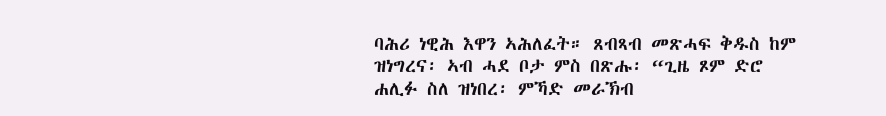ባሕሪ ነዊሕ እዋን ኣሕለፈት። ጸብጻብ መጽሓፍ ቅዱስ ከም ዝነግረና፡ ኣብ ሓደ ቦታ ምስ በጽሑ፡ “ጊዜ ጾም ድሮ ሐሊፉ ስለ ዝነበረ፡ ምኻድ መራኽብ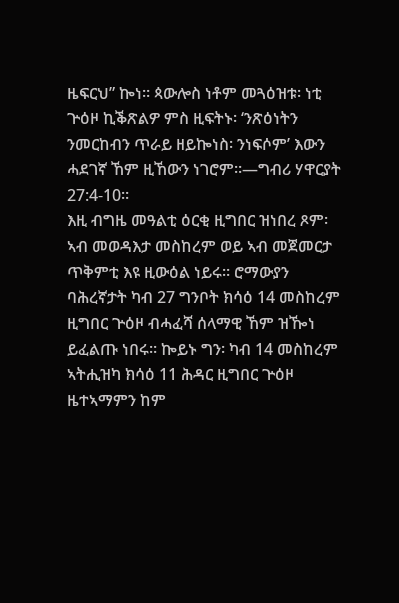ዜፍርህ” ኰነ። ጳውሎስ ነቶም መጓዕዝቱ፡ ነቲ ጕዕዞ ኪቕጽልዎ ምስ ዚፍትኑ፡ ‘ንጽዕነትን ንመርከብን ጥራይ ዘይኰነስ፡ ንነፍሶም’ እውን ሓደገኛ ኸም ዚኸውን ነገሮም።—ግብሪ ሃዋርያት 27:4-10።
እዚ ብግዜ መዓልቲ ዕርቂ ዚግበር ዝነበረ ጾም፡ ኣብ መወዳእታ መስከረም ወይ ኣብ መጀመርታ ጥቅምቲ እዩ ዚውዕል ነይሩ። ሮማውያን ባሕረኛታት ካብ 27 ግንቦት ክሳዕ 14 መስከረም ዚግበር ጕዕዞ ብሓፈሻ ሰላማዊ ኸም ዝዀነ ይፈልጡ ነበሩ። ኰይኑ ግን፡ ካብ 14 መስከረም ኣትሒዝካ ክሳዕ 11 ሕዳር ዚግበር ጕዕዞ ዜተኣማምን ከም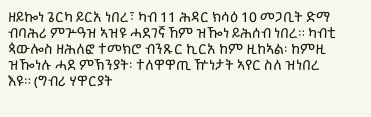ዘይኰነ ጌርካ ይርአ ነበረ፣ ካብ 11 ሕዳር ክሳዕ 10 መጋቢት ድማ ብባሕሪ ምጕዓዝ ኣዝዩ ሓደገኛ ኸም ዝዀነ ይሕሰብ ነበረ። ካብቲ ጳውሎስ ዘሕለፎ ተመክሮ ብንጹር ኪርአ ከም ዚከኣል፡ ከምዚ ዝዀነሉ ሓደ ምኽንያት፡ ተለዋዋጢ ዅነታት ኣየር ስለ ዝነበረ እዩ። (ግብሪ ሃዋርያት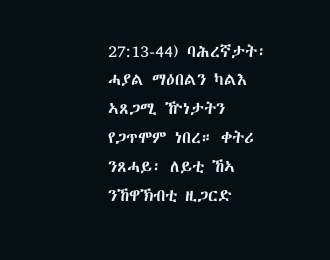27:13-44) ባሕረኛታት፡ ሓያል ማዕበልን ካልእ ኣጸጋሚ ዅነታትን የጋጥሞም ነበረ። ቀትሪ ንጸሓይ፡ ለይቲ ኸኣ ንኸዋኽብቲ ዚጋርድ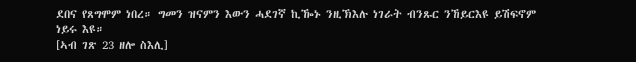ደበና የጸግሞም ነበረ። ግመን ዝናምን እውን ሓደገኛ ኪዀኑ ንዚኽእሉ ነገራት ብንጹር ንኸይርእዩ ይሽፍኖም ነይሩ እዩ።
[ኣብ ገጽ 23 ዘሎ ስእሊ]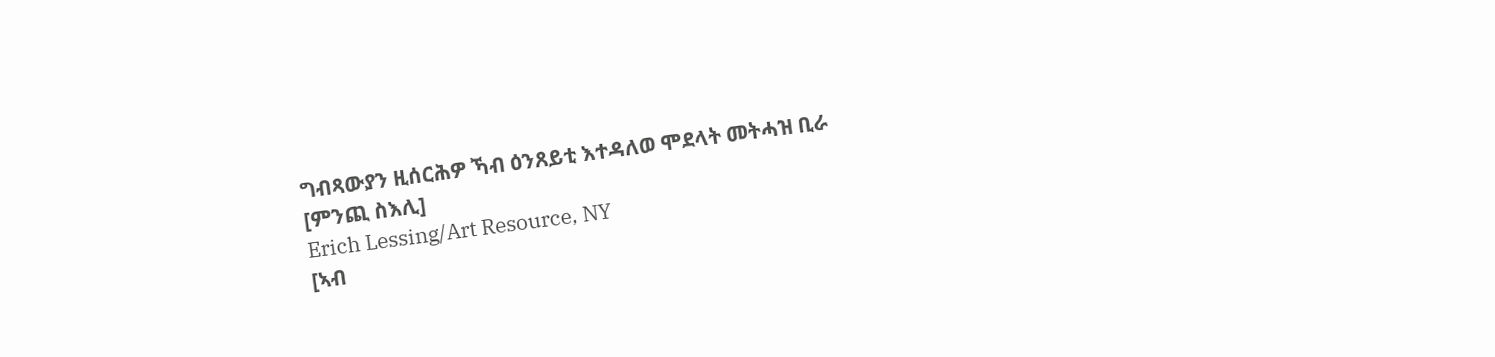ግብጻውያን ዚሰርሕዎ ኻብ ዕንጸይቲ እተዳለወ ሞደላት መትሓዝ ቢራ
[ምንጪ ስእሊ]
Erich Lessing/Art Resource, NY
[ኣብ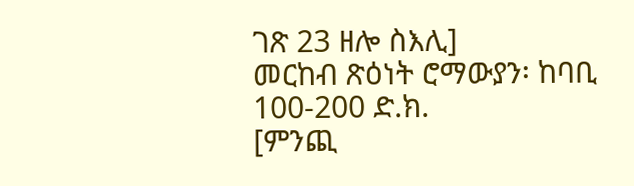ገጽ 23 ዘሎ ስእሊ]
መርከብ ጽዕነት ሮማውያን፡ ከባቢ 100-200 ድ.ክ.
[ምንጪ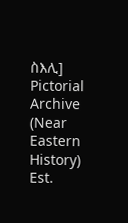ስእሊ]
Pictorial Archive (Near Eastern History) Est.